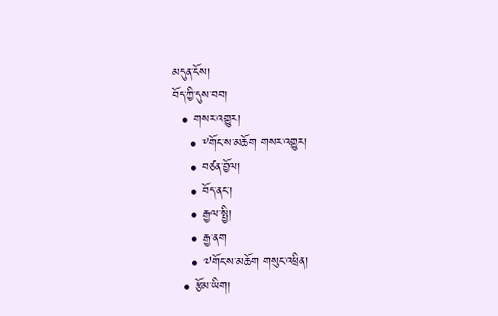མདུན་ངོས།
བོད་ཀྱི་དུས་བབ།
  • གསར་འགྱུར།
    • ༸གོང་ས་མཆོག གསར་འགྱུར།
    • བཙན་བྱོལ།
    • བོད་ནང་།
    • རྒྱལ་སྤྱི།
    • རྒྱ་ནག
    • ༧གོང་ས་མཆོག གསུང་འཕྲིན།
  • རྩོམ་ཡིག།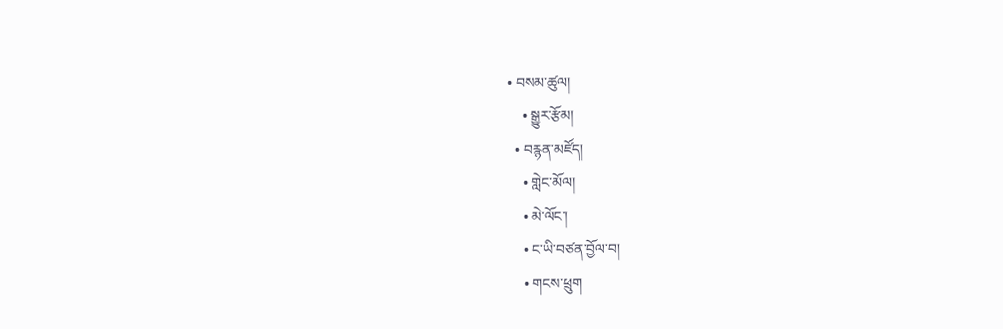• བསམ་ཚུལ།
    • སྒྱུར་རྩོམ།
  • བརྙན་མཛོད།
    • གླེང་མོལ།
    • མེ་ལོང་།
    • ང་ཡི་བཙན་བྱོལ་བ།
    • གངས་ཕྲུག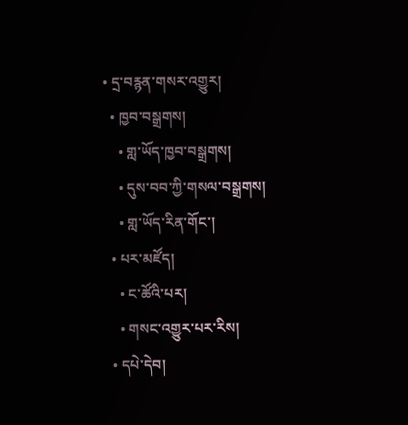• དྲ་བརྙན་གསར་འགྱུར།
  • ཁྱབ་བསྒྲགས།
    • གླ་ཡོད་ཁྱབ་བསྒྲགས།
    • དུས་བབ་ཀྱི་གསལ་བསྒྲགས།
    • གླ་ཡོད་རིན་གོང་།
  • པར་མཛོད།
    • ང་ཚོའི་པར།
    • གསང་འགྱུར་པར་རིས།
  • དཔེ་དེབ།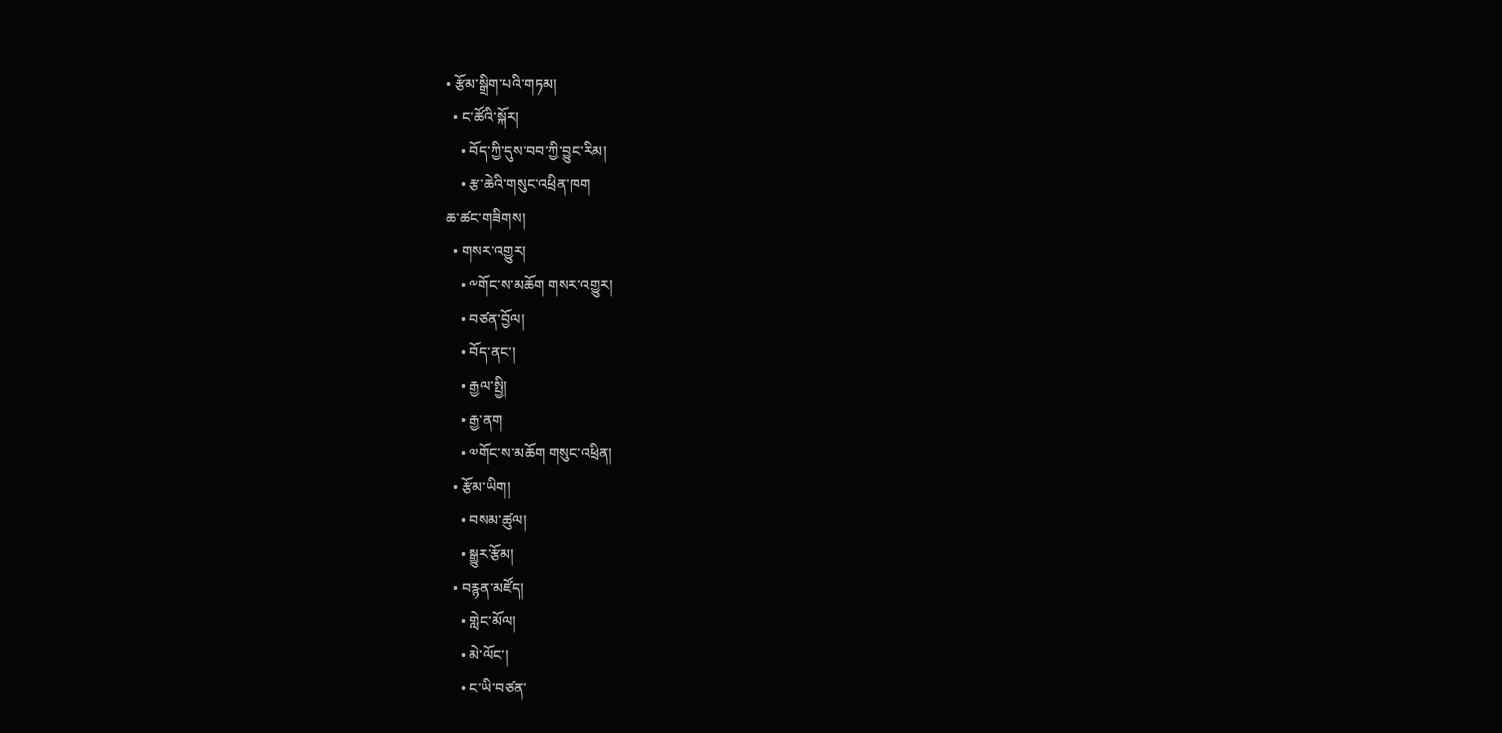• རྩོམ་སྒྲིག་པའི་གཏམ།
  • ང་ཚོའི་སྐོར།
    • བོད་ཀྱི་དུས་བབ་ཀྱི་བྱུང་རིམ།
    • རྩ་ཆེའི་གསུང་འཕྲིན་ཁག
ཆ་ཚང་གཟིགས།
  • གསར་འགྱུར།
    • ༸གོང་ས་མཆོག གསར་འགྱུར།
    • བཙན་བྱོལ།
    • བོད་ནང་།
    • རྒྱལ་སྤྱི།
    • རྒྱ་ནག
    • ༧གོང་ས་མཆོག གསུང་འཕྲིན།
  • རྩོམ་ཡིག།
    • བསམ་ཚུལ།
    • སྒྱུར་རྩོམ།
  • བརྙན་མཛོད།
    • གླེང་མོལ།
    • མེ་ལོང་།
    • ང་ཡི་བཙན་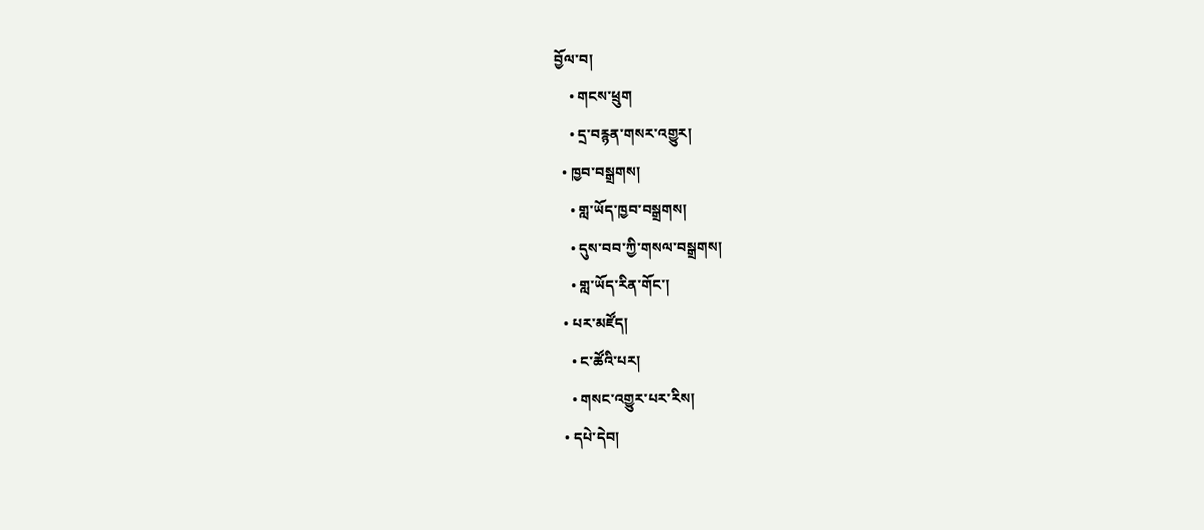བྱོལ་བ།
    • གངས་ཕྲུག
    • དྲ་བརྙན་གསར་འགྱུར།
  • ཁྱབ་བསྒྲགས།
    • གླ་ཡོད་ཁྱབ་བསྒྲགས།
    • དུས་བབ་ཀྱི་གསལ་བསྒྲགས།
    • གླ་ཡོད་རིན་གོང་།
  • པར་མཛོད།
    • ང་ཚོའི་པར།
    • གསང་འགྱུར་པར་རིས།
  • དཔེ་དེབ།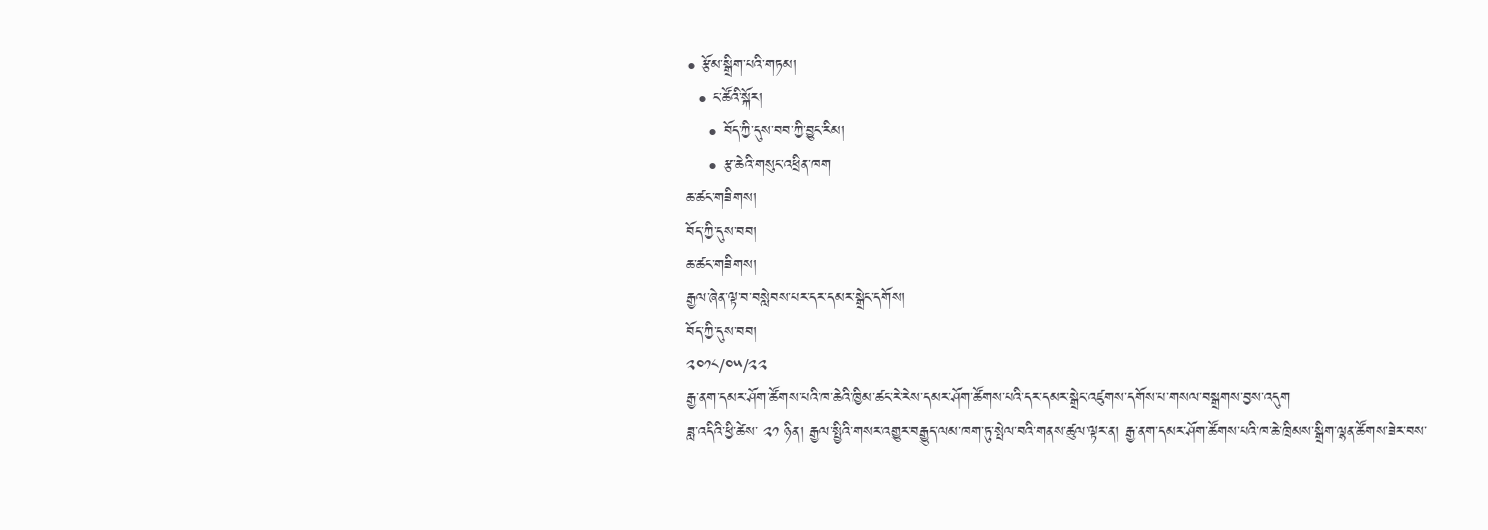• རྩོམ་སྒྲིག་པའི་གཏམ།
  • ང་ཚོའི་སྐོར།
    • བོད་ཀྱི་དུས་བབ་ཀྱི་བྱུང་རིམ།
    • རྩ་ཆེའི་གསུང་འཕྲིན་ཁག
ཆ་ཚང་གཟིགས།
བོད་ཀྱི་དུས་བབ།
ཆ་ཚང་གཟིགས།
རྒྱལ་ཞེན་ལྟ་བ་བསླེབས་པར་དར་དམར་སྒྲེང་དགོས།
བོད་ཀྱི་དུས་བབ།
༢༠༡༨/༠༥/༢༢
རྒྱ་ནག་དམར་ཤོག་ཚོགས་པའི་ཁ་ཆེའི་ཁྱིམ་ཚང་རེ་རེས་དམར་ཤོག་ཚོགས་པའི་དར་དམར་སྒྲེང་འཛུགས་དགོས་པ་གསལ་བསྒྲགས་བྱས་འདུག
ཟླ་འདིའི་ཕྱི་ཚེས་ ༢༡ ཉིན། རྒྱལ་སྤྱིའི་གསར་འགྱུར་བརྒྱུད་ལམ་ཁག་ཏུ་སྤེལ་བའི་གནས་ཚུལ་ལྟར་ན། རྒྱ་ནག་དམར་ཤོག་ཚོགས་པའི་ཁ་ཆེ་ཁྲིམས་སྒྲིག་ལྷན་ཚོགས་ཟེར་བས་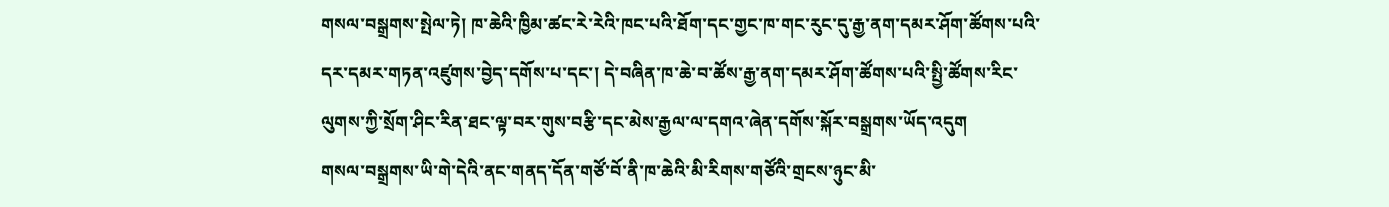གསལ་བསྒྲགས་སྤེལ་ཏེ། ཁ་ཆེའི་ཁྱིམ་ཚང་རེ་རེའི་ཁང་པའི་ཐོག་དང་གྱང་ཁ་གང་རུང་དུ་རྒྱ་ནག་དམར་ཤོག་ཚོགས་པའི་དར་དམར་གཏན་འཛུགས་བྱེད་དགོས་པ་དང་། དེ་བཞིན་ཁ་ཆེ་བ་ཚོས་རྒྱ་ནག་དམར་ཤོག་ཚོགས་པའི་སྤྱི་ཚོགས་རིང་ལུགས་ཀྱི་སྲོག་ཤིང་རིན་ཐང་ལྟ་བར་གུས་བརྩི་དང་མེས་རྒྱལ་ལ་དགའ་ཞེན་དགོས་སྐོར་བསྒྲགས་ཡོད་འདུག
གསལ་བསྒྲགས་ཡི་གེ་དེའི་ནང་གནད་དོན་གཙོ་བོ་ནི་ཁ་ཆེའི་མི་རིགས་གཙོའི་གྲངས་ཉུང་མི་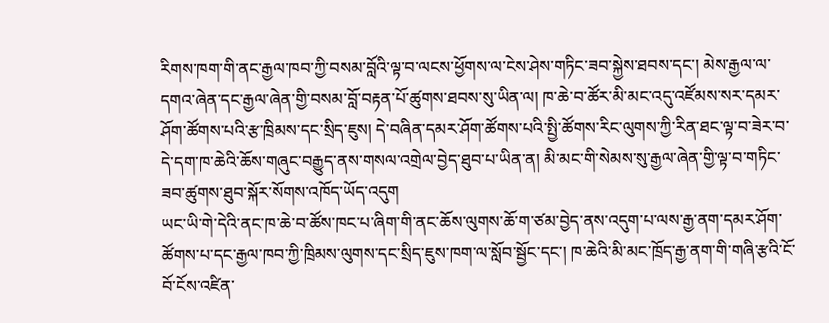རིགས་ཁག་གི་ནང་རྒྱལ་ཁབ་ཀྱི་བསམ་བློའི་ལྟ་བ་ལངས་ཕྱོགས་ལ་ངེས་ཤེས་གཏིང་ཟབ་སྐྱེས་ཐབས་དང་། མེས་རྒྱལ་ལ་དགའ་ཞེན་དང་རྒྱལ་ཞེན་གྱི་བསམ་བློ་བརྟན་པོ་ཚུགས་ཐབས་སུ་ཡིན་ལ། ཁ་ཆེ་བ་ཚོར་མི་མང་འདུ་འཛོམས་སར་དམར་ཤོག་ཚོགས་པའི་རྩ་ཁྲིམས་དང་སྲིད་ཇུས། དེ་བཞིན་དམར་ཤོག་ཚོགས་པའི་སྤྱི་ཚོགས་རིང་ལུགས་ཀྱི་རིན་ཐང་ལྟ་བ་ཟེར་བ་དེ་དག་ཁ་ཆེའི་ཆོས་གཞུང་བརྒྱུད་ནས་གསལ་འགྲེལ་བྱེད་ཐུབ་པ་ཡིན་ན། མི་མང་གི་སེམས་སུ་རྒྱལ་ཞེན་གྱི་ལྟ་བ་གཏིང་ཟབ་ཚུགས་ཐུབ་སྐོར་སོགས་འཁོད་ཡོད་འདུག
ཡང་ཡི་གེ་དེའི་ནང་ཁ་ཆེ་བ་ཚོས་ཁང་པ་ཞིག་གི་ནང་ཆོས་ལུགས་ཆོ་ག་ཙམ་བྱེད་ནས་འདུག་པ་ལས་རྒྱ་ནག་དམར་ཤོག་ཚོགས་པ་དང་རྒྱལ་ཁབ་ཀྱི་ཁྲིམས་ལུགས་དང་སྲིད་ཇུས་ཁག་ལ་སློབ་སྦྱོང་དང་། ཁ་ཆེའི་མི་མང་ཁྲོད་རྒྱ་ནག་གི་གཞི་རྩའི་ངོ་བོ་ངོས་འཛིན་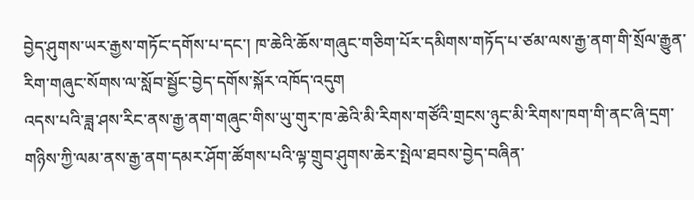བྱེད་ཤུགས་ཡར་རྒྱས་གཏོང་དགོས་པ་དང་། ཁ་ཆེའི་ཆོས་གཞུང་གཅིག་པོར་དམིགས་གཏོད་པ་ཙམ་ལས་རྒྱ་ནག་གི་སྲོལ་རྒྱུན་རིག་གཞུང་སོགས་ལ་སློབ་སྦྱོང་བྱེད་དགོས་སྐོར་འཁོད་འདུག
འདས་པའི་ཟླ་ཤས་རིང་ནས་རྒྱ་ནག་གཞུང་གིས་ཡུ་གུར་ཁ་ཆེའི་མི་རིགས་གཙོའི་གྲངས་ཉུང་མི་རིགས་ཁག་གི་ནང་ཞི་དྲག་གཉིས་ཀྱི་ལམ་ནས་རྒྱ་ནག་དམར་ཤོག་ཚོགས་པའི་ལྟ་གྲུབ་ཤུགས་ཆེར་སྤེལ་ཐབས་བྱེད་བཞིན་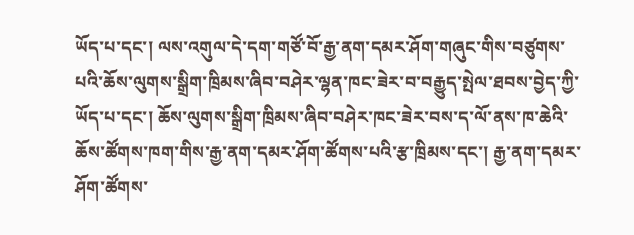ཡོད་པ་དང་། ལས་འགུལ་དེ་དག་གཙོ་བོ་རྒྱ་ནག་དམར་ཤོག་གཞུང་གིས་བཙུགས་པའི་ཆོས་ལུགས་སྒྲིག་ཁྲིམས་ཞིབ་བཤེར་ལྷན་ཁང་ཟེར་བ་བརྒྱུད་སྤེལ་ཐབས་བྱེད་ཀྱི་ཡོད་པ་དང་། ཆོས་ལུགས་སྒྲིག་ཁྲིམས་ཞིབ་བཤེར་ཁང་ཟེར་བས་ད་ལོ་ནས་ཁ་ཆེའི་ཆོས་ཚོགས་ཁག་གིས་རྒྱ་ནག་དམར་ཤོག་ཚོགས་པའི་རྩ་ཁྲིམས་དང་། རྒྱ་ནག་དམར་ཤོག་ཚོགས་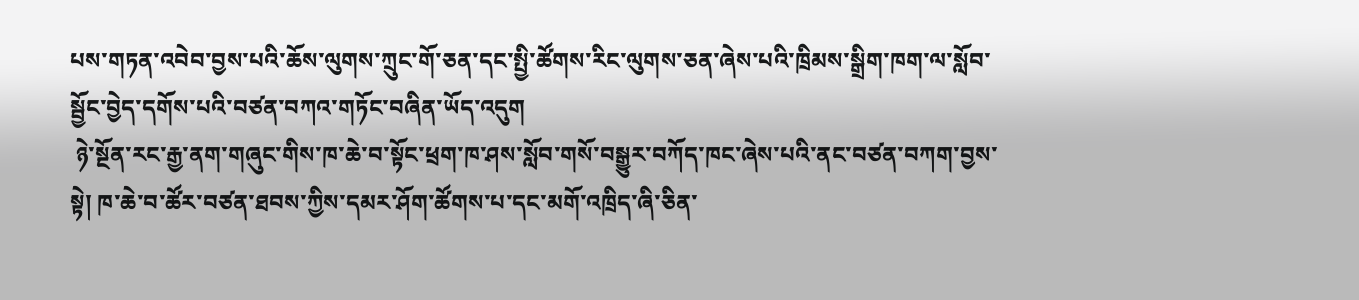པས་གཏན་འབེབ་བྱས་པའི་ཆོས་ལུགས་ཀྲུང་གོ་ཅན་དང་སྤྱི་ཚོགས་རིང་ལུགས་ཅན་ཞེས་པའི་ཁྲིམས་སྒྲིག་ཁག་ལ་སློབ་སྦྱོང་བྱེད་དགོས་པའི་བཙན་བཀའ་གཏོང་བཞིན་ཡོད་འདུག
 ཉེ་སྔོན་རང་རྒྱ་ནག་གཞུང་གིས་ཁ་ཆེ་བ་སྟོང་ཕྲག་ཁ་ཤས་སློབ་གསོ་བསྒྱུར་བཀོད་ཁང་ཞེས་པའི་ནང་བཙན་བཀག་བྱས་སྟེ། ཁ་ཆེ་བ་ཚོར་བཙན་ཐབས་ཀྱིས་དམར་ཤོག་ཚོགས་པ་དང་མགོ་འཁྲིད་ཞི་ཅིན་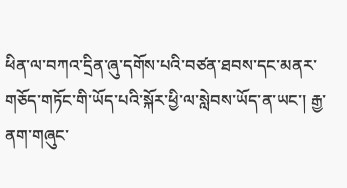ཕིན་ལ་བཀའ་དྲིན་ཞུ་དགོས་པའི་བཙན་ཐབས་དང་མནར་གཅོད་གཏོང་གི་ཡོད་པའི་སྐོར་ཕྱི་ལ་སླེབས་ཡོད་ན་ཡང་། རྒྱ་ནག་གཞུང་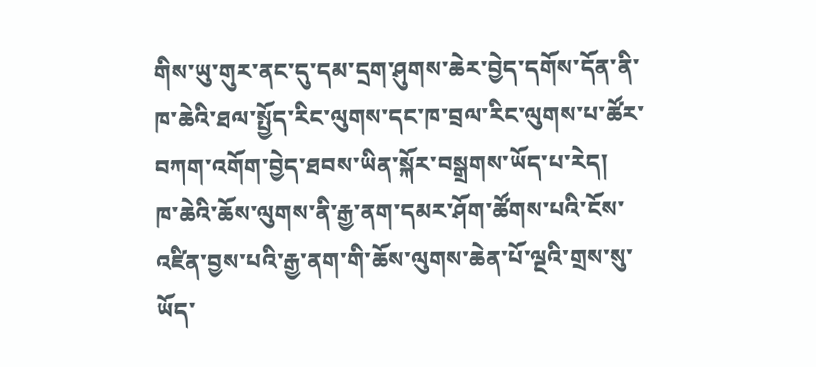གིས་ཡུ་གུར་ནང་དུ་དམ་དྲག་ཤུགས་ཆེར་བྱེད་དགོས་དོན་ནི་ཁ་ཆེའི་ཐལ་སྤྱོད་རིང་ལུགས་དང་ཁ་བྲལ་རིང་ལུགས་པ་ཚོར་བཀག་འགོག་བྱེད་ཐབས་ཡིན་སྐོར་བསྒྲགས་ཡོད་པ་རེད།
ཁ་ཆེའི་ཆོས་ལུགས་ནི་རྒྱ་ནག་དམར་ཤོག་ཚོགས་པའི་ངོས་འཛིན་བྱས་པའི་རྒྱ་ནག་གི་ཆོས་ལུགས་ཆེན་པོ་ལྔའི་གྲས་སུ་ཡོད་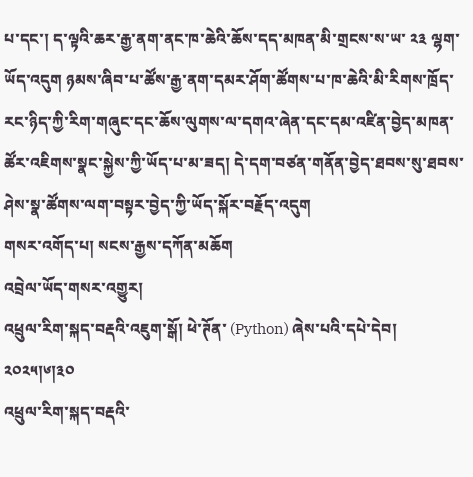པ་དང་། ད་ལྟའི་ཆར་རྒྱ་ནག་ནང་ཁ་ཆེའི་ཆོས་དད་མཁན་མི་གྲངས་ས་ཡ་ ༢༣ ལྷག་ཡོད་འདུག ཉམས་ཞིབ་པ་ཚོས་རྒྱ་ནག་དམར་ཤོག་ཚོགས་པ་ཁ་ཆེའི་མི་རིགས་ཁྲོད་རང་ཉིད་ཀྱི་རིག་གཞུང་དང་ཆོས་ལུགས་ལ་དགའ་ཞེན་དང་དམ་འཛིན་བྱེད་མཁན་ཚོར་འཇིགས་སྣང་སྐྱེས་ཀྱི་ཡོད་པ་མ་ཟད། དེ་དག་བཙན་གནོན་བྱེད་ཐབས་སུ་ཐབས་ཤེས་སྣ་ཚོགས་ལག་བསྟར་བྱེད་ཀྱི་ཡོད་སྐོར་བརྗོད་འདུག
གསར་འགོད་པ། སངས་རྒྱས་དཀོན་མཆོག
འབྲེལ་ཡོད་གསར་འགྱུར།
འཕྲུལ་རིག་སྐད་བརྡའི་འཇུག་སྒོ། ཕེ་ཊོན་ (Python) ཞེས་པའི་དཔེ་དེབ། ༢༠༢༥།༦།༣༠
འཕྲུལ་རིག་སྐད་བརྡའི་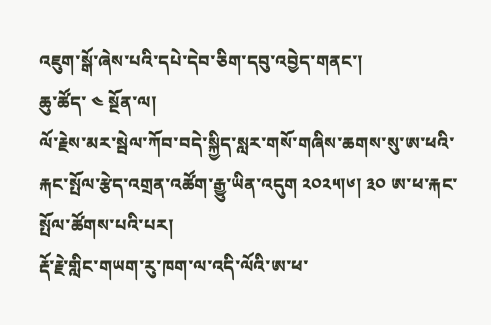འཇུག་སྒོ་ཞེས་པའི་དཔེ་དེབ་ཅིག་དབུ་འབྱེད་གནང་།
ཆུ་ཚོད་ ༤ སྔོན་ལ།
ལོ་རྗེས་མར་སྦེལ་ཀོབ་བདེ་སྐྱིད་སླར་གསོ་གཞིས་ཆགས་སུ་ཨ་ཕའི་རྐང་སྤོལ་རྩེད་འགྲན་འཚོག་རྒྱུ་ཡིན་འདུག ༢༠༢༥།༦། ༣༠ ཨ་ཕ་རྐང་སྤོལ་ཚོགས་པའི་པར།
རྡོ་རྗེ་གླིང་གཡག་རུ་ཁག་ལ་འདི་ལོའི་ཨ་ཕ་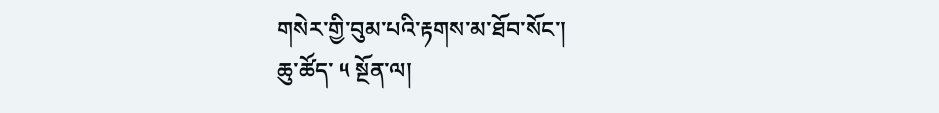གསེར་གྱི་བུམ་པའི་རྟགས་མ་ཐོབ་སོང་།
ཆུ་ཚོད་ ༥ སྔོན་ལ།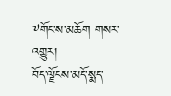༸གོང་ས་མཆོག གསར་འགྱུར།
བོད་ལྗོངས་མདོ་སྨད་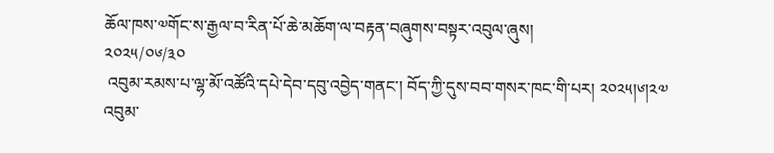ཆོལ་ཁས་༧གོང་ས་རྒྱལ་བ་རིན་པོ་ཆེ་མཆོག་ལ་བརྟན་བཞུགས་བསྟར་འབུལ་ཞུས།
༢༠༢༥/༠༦/༣༠
 འབུམ་རམས་པ་ལྷ་མོ་འཚོའི་དཔེ་དེབ་དབུ་འབྱེད་གནང་། བོད་ཀྱི་དུས་བབ་གསར་ཁང་གི་པར། ༢༠༢༥།༦།༢༧
འབུམ་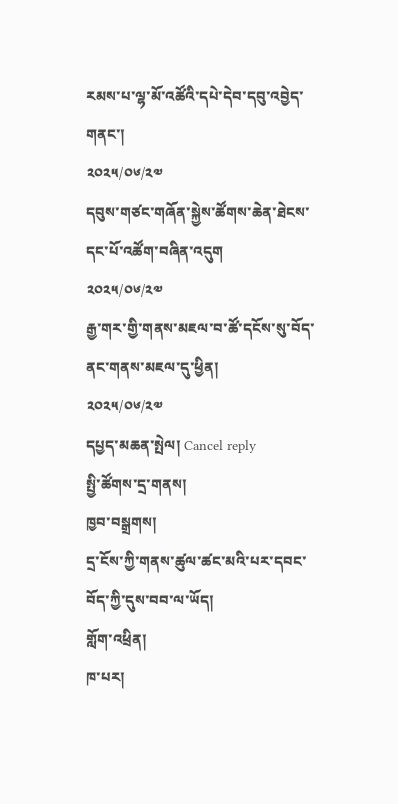རམས་པ་ལྷ་མོ་འཚོའི་དཔེ་དེབ་དབུ་འབྱེད་གནང་།
༢༠༢༥/༠༦/༢༧
དབུས་གཙང་གཞོན་སྐྱེས་ཚོགས་ཆེན་ཐེངས་དང་པོ་འཚོག་བཞིན་འདུག
༢༠༢༥/༠༦/༢༧
རྒྱ་གར་གྱི་གནས་མཇལ་བ་ཚོ་དངོས་སུ་བོད་ནང་གནས་མཇལ་དུ་ཕྱིན།
༢༠༢༥/༠༦/༢༧
དཔྱད་མཆན་སྤེལ། Cancel reply
སྤྱི་ཚོགས་དྲ་གནས།
ཁྱབ་བསྒྲགས།
དྲ་ངོས་ཀྱི་གནས་ཚུལ་ཚང་མའི་པར་དབང་བོད་ཀྱི་དུས་བབ་ལ་ཡོད།
གློག་འཕྲིན།
ཁ་པར།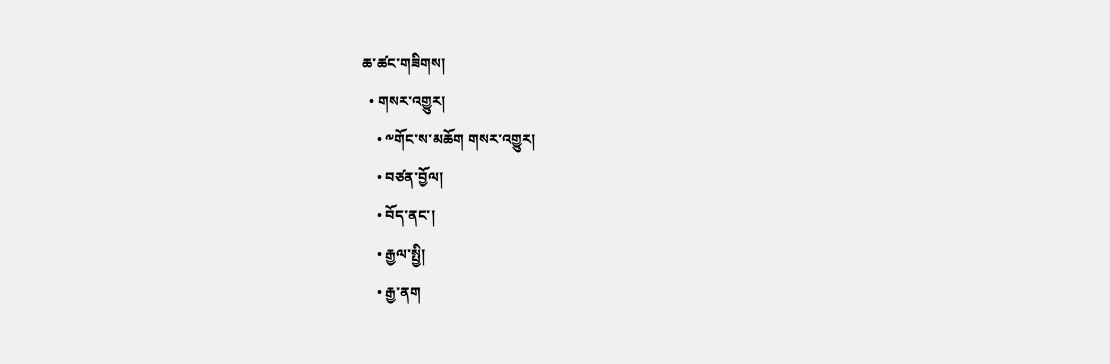ཆ་ཚང་གཟིགས།
  • གསར་འགྱུར།
    • ༸གོང་ས་མཆོག གསར་འགྱུར།
    • བཙན་བྱོལ།
    • བོད་ནང་།
    • རྒྱལ་སྤྱི།
    • རྒྱ་ནག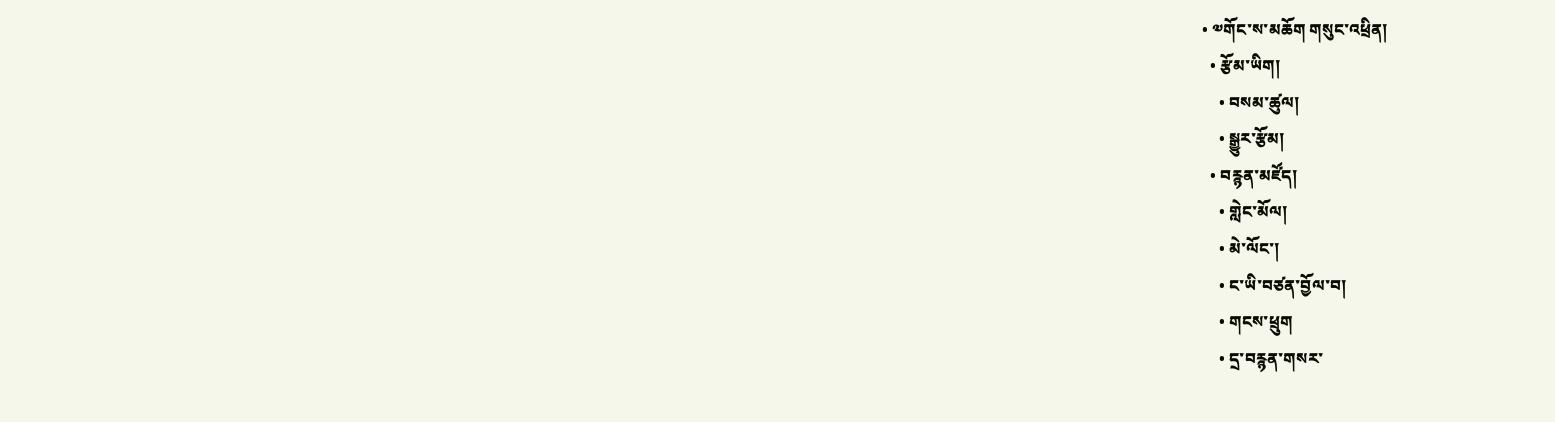• ༧གོང་ས་མཆོག གསུང་འཕྲིན།
  • རྩོམ་ཡིག།
    • བསམ་ཚུལ།
    • སྒྱུར་རྩོམ།
  • བརྙན་མཛོད།
    • གླེང་མོལ།
    • མེ་ལོང་།
    • ང་ཡི་བཙན་བྱོལ་བ།
    • གངས་ཕྲུག
    • དྲ་བརྙན་གསར་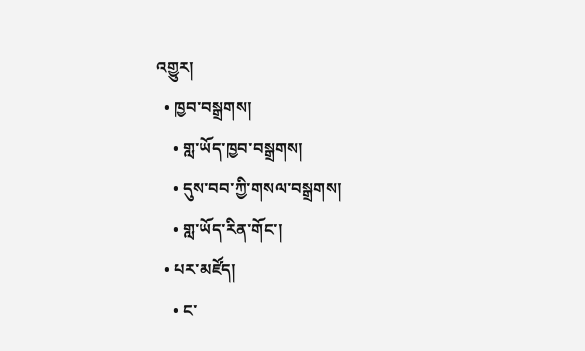འགྱུར།
  • ཁྱབ་བསྒྲགས།
    • གླ་ཡོད་ཁྱབ་བསྒྲགས།
    • དུས་བབ་ཀྱི་གསལ་བསྒྲགས།
    • གླ་ཡོད་རིན་གོང་།
  • པར་མཛོད།
    • ང་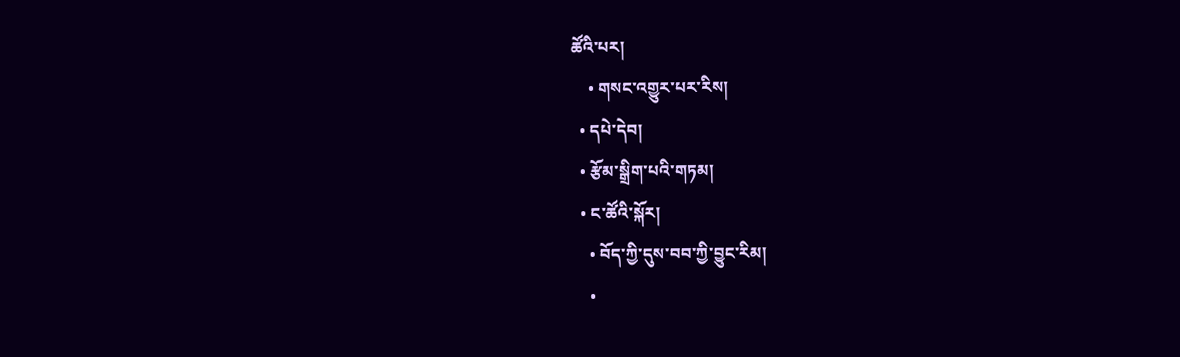ཚོའི་པར།
    • གསང་འགྱུར་པར་རིས།
  • དཔེ་དེབ།
  • རྩོམ་སྒྲིག་པའི་གཏམ།
  • ང་ཚོའི་སྐོར།
    • བོད་ཀྱི་དུས་བབ་ཀྱི་བྱུང་རིམ།
    •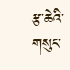རྩ་ཆེའི་གསུང་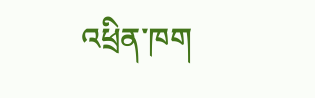འཕྲིན་ཁག